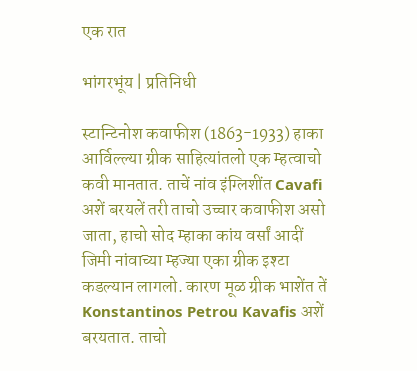एक रात

भांगरभूंय | प्रतिनिधी

स्टान्टिनोश कवाफीश (1863-1933) हाका आर्विल्ल्या ग्रीक साहित्यांतलो एक म्हत्वाचो कवी मानतात. ताचें नांव इंग्लिशींत Cavafi अशें बरयलें तरी ताचो उच्चार कवाफीश असो जाता, हाचो सोद म्हाका कांय वर्सां आदीं जिमी नांवाच्या म्हज्या एका ग्रीक इश्टा कडल्यान लागलो. कारण मूळ ग्रीक भाशेंत तें Konstantinos Petrou Kavafis अशें बरयतात. ताचो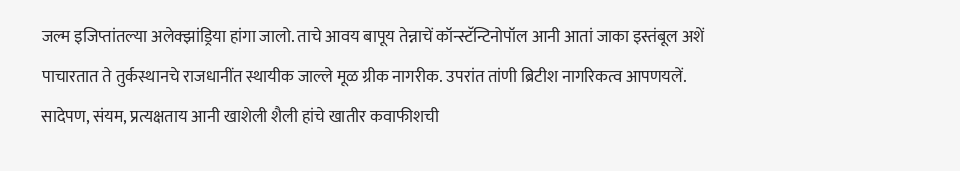जल्म इजिप्तांतल्या अलेक्झांड्रिया हांगा जालो. ताचे आवय बापूय तेन्नाचें कॉन्स्टॅन्टिनोपॉल आनी आतां जाका इस्तंबूल अशें पाचारतात ते तुर्कस्थानचे राजधानींत स्थायीक जाल्ले मूळ ग्रीक नागरीक. उपरांत तांणी ब्रिटीश नागरिकत्व आपणयलें.
सादेपण, संयम, प्रत्यक्षताय आनी खाशेली शैली हांचे खातीर कवाफीशची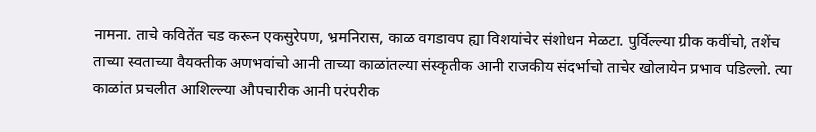नामना. ताचे कवितेंत चड करून एकसुरेपण, भ्रमनिरास, काळ वगडावप ह्या विशयांचेर संशोधन मेळटा. पुर्विल्ल्या ग्रीक कवींचो, तशेंच ताच्या स्वताच्या वैयक्तीक अणभवांचो आनी ताच्या काळांतल्या संस्कृतीक आनी राजकीय संदर्भाचो ताचेर खोलायेन प्रभाव पडिल्लो. त्या काळांत प्रचलीत आशिल्ल्या औपचारीक आनी परंपरीक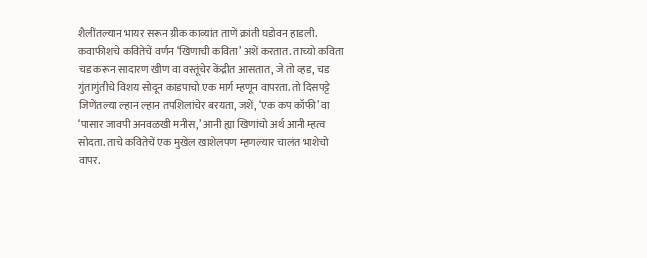शैलींतल्यान भायर सरून ग्रीक काव्यांत ताणें क्रांती घडोवन हाडली.
कवाफीशचे कवितेचें वर्णन ‘खिणाची कविता’ अशें करतात. ताच्यो कविता चड करून सादारण खीण वा वस्तूंचेर केंद्रीत आसतात, जे तो व्हड, चड गुंतागुंतीचे विशय सोदून काडपाचो एक मार्ग म्हणून वापरता. तो दिसपट्टे जिणेंतल्या ल्हान ल्हान तपशिलांचेर बरयता, जशें, ‘एक कप कॉफी’ वा ‘पासार जावपी अनवळखी मनीस,’ आनी ह्या खिणांचो अर्थ आनी म्हत्व सोदता. ताचे कवितेचें एक मुखेल खाशेलपण म्हणल्यार चालंत भाशेचो वापर.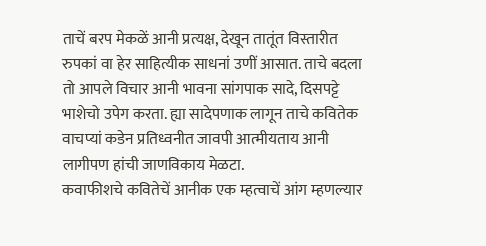ताचें बरप मेकळें आनी प्रत्यक्ष, देखून तातूंत विस्तारीत रुपकां वा हेर साहित्यीक साधनां उणीं आसात. ताचे बदला तो आपले विचार आनी भावना सांगपाक सादे, दिसपट्टे भाशेचो उपेग करता. ह्या सादेपणाक लागून ताचे कवितेक वाचप्यां कडेन प्रतिध्वनीत जावपी आत्मीयताय आनी लागीपण हांची जाणविकाय मेळटा.
कवाफीशचे कवितेचें आनीक एक म्हत्वाचें आंग म्हणल्यार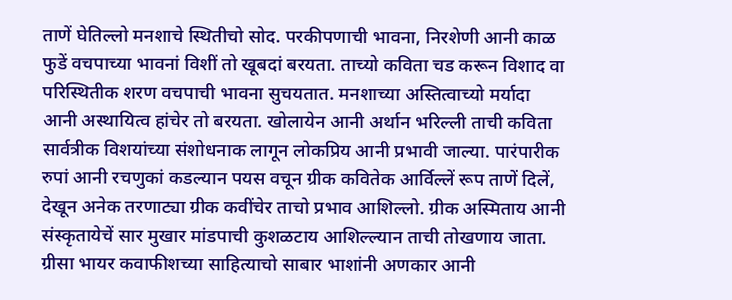ताणें घेतिल्लो मनशाचे स्थितीचो सोद. परकीपणाची भावना, निरशेणी आनी काळ फुडें वचपाच्या भावनां विशीं तो खूबदां बरयता. ताच्यो कविता चड करून विशाद वा परिस्थितीक शरण वचपाची भावना सुचयतात. मनशाच्या अस्तित्वाच्यो मर्यादा आनी अस्थायित्व हांचेर तो बरयता. खोलायेन आनी अर्थान भरिल्ली ताची कविता सार्वत्रीक विशयांच्या संशोधनाक लागून लोकप्रिय आनी प्रभावी जाल्या. पारंपारीक रुपां आनी रचणुकां कडल्यान पयस वचून ग्रीक कवितेक आर्विल्लें रूप ताणें दिलें, देखून अनेक तरणाट्या ग्रीक कवींचेर ताचो प्रभाव आशिल्लो. ग्रीक अस्मिताय आनी संस्कृतायेचें सार मुखार मांडपाची कुशळटाय आशिल्ल्यान ताची तोखणाय जाता.
ग्रीसा भायर कवाफीशच्या साहित्याचो साबार भाशांनी अणकार आनी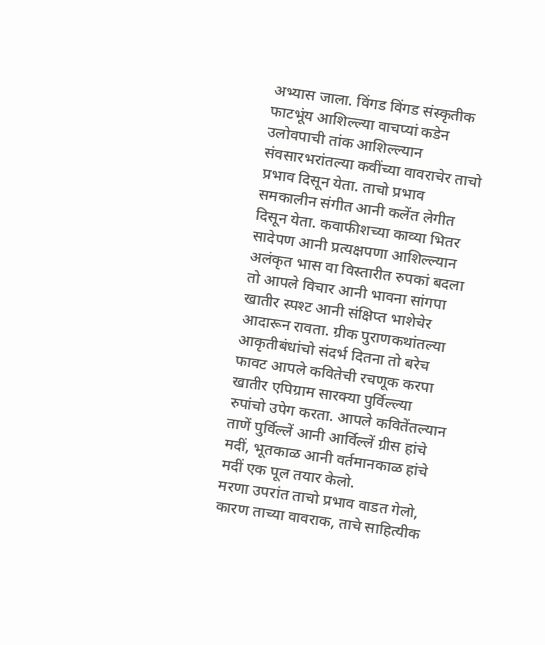अभ्यास जाला. विंगड विंगड संस्कृतीक फाटभूंय आशिल्ल्या वाचप्यां कडेन उलोवपाची तांक आशिल्ल्यान संवसारभरांतल्या कवींच्या वावराचेर ताचो प्रभाव दिसून येता. ताचो प्रभाव समकालीन संगीत आनी कलेंत लेगीत दिसून येता. कवाफीशच्या काव्या भितर सादेपण आनी प्रत्यक्षपणा आशिल्ल्यान अलंकृत भास वा विस्तारीत रुपकां बदला तो आपले विचार आनी भावना सांगपा खातीर स्पश्ट आनी संक्षिप्त भाशेचेर आदारून रावता. ग्रीक पुराणकथांतल्या आकृतीबंधांचो संदर्भ दितना तो बरेच फावट आपले कवितेची रचणूक करपा खातीर एपिग्राम सारक्या पुर्विल्ल्या रुपांचो उपेग करता. आपले कवितेंतल्यान ताणें पुर्विल्लें आनी आर्विल्लें ग्रीस हांचे मदीं, भूतकाळ आनी वर्तमानकाळ हांचे मदीं एक पूल तयार केलो.
मरणा उपरांत ताचो प्रभाव वाडत गेलो, कारण ताच्या वावराक, ताचे साहित्यीक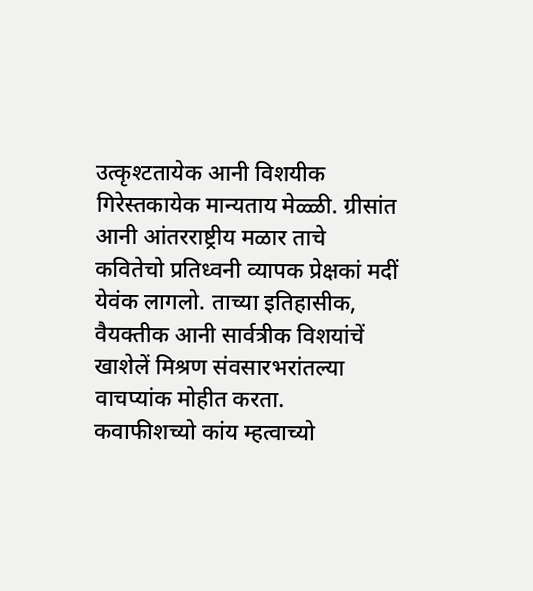उत्कृश्टतायेक आनी विशयीक गिरेस्तकायेक मान्यताय मेळ्ळी. ग्रीसांत आनी आंतरराष्ट्रीय मळार ताचे कवितेचो प्रतिध्वनी व्यापक प्रेक्षकां मदीं येवंक लागलो. ताच्या इतिहासीक, वैयक्तीक आनी सार्वत्रीक विशयांचें खाशेलें मिश्रण संवसारभरांतल्या वाचप्यांक मोहीत करता.
कवाफीशच्यो कांय म्हत्वाच्यो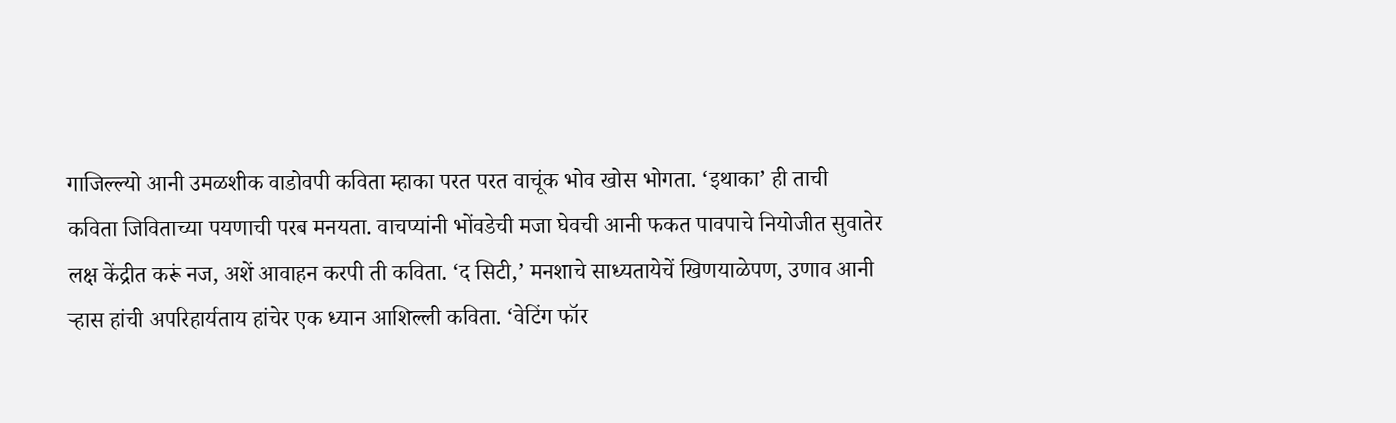गाजिल्ल्यो आनी उमळशीक वाडोवपी कविता म्हाका परत परत वाचूंक भोव खोस भोगता. ‘इथाका’ ही ताची कविता जिविताच्या पयणाची परब मनयता. वाचप्यांनी भोंवडेची मजा घेवची आनी फकत पावपाचे नियोजीत सुवातेर लक्ष केंद्रीत करूं नज, अशें आवाहन करपी ती कविता. ‘द सिटी,’ मनशाचे साध्यतायेचें खिणयाळेपण, उणाव आनी ऱ्हास हांची अपरिहार्यताय हांचेर एक ध्यान आशिल्ली कविता. ‘वेटिंग फॉर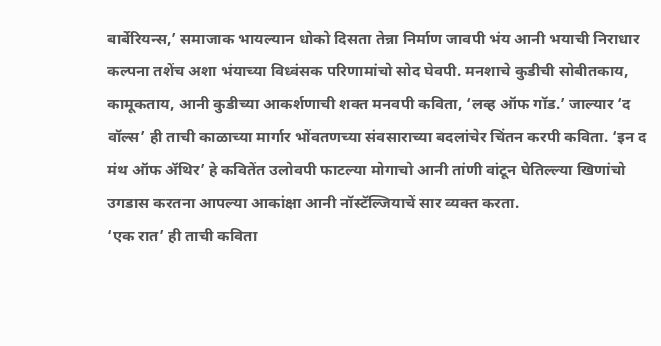बार्बेरियन्स,’ समाजाक भायल्यान धोको दिसता तेन्ना निर्माण जावपी भंय आनी भयाची निराधार कल्पना तशेंच अशा भंयाच्या विध्वंसक परिणामांचो सोद घेवपी. मनशाचे कुडीची सोबीतकाय, कामूकताय, आनी कुडीच्या आकर्शणाची शक्त मनवपी कविता, ‘लव्ह ऑफ गॉड.’ जाल्यार ‘द वॉल्स’ ही ताची काळाच्या मार्गार भोंवतणच्या संवसाराच्या बदलांचेर चिंतन करपी कविता. ‘इन द मंथ ऑफ ॲथिर’ हे कवितेंत उलोवपी फाटल्या मोगाचो आनी तांणी वांटून घेतिल्ल्या खिणांचो उगडास करतना आपल्या आकांक्षा आनी नॉस्टॅल्जियाचें सार व्यक्त करता.
‘एक रात’ ही ताची कविता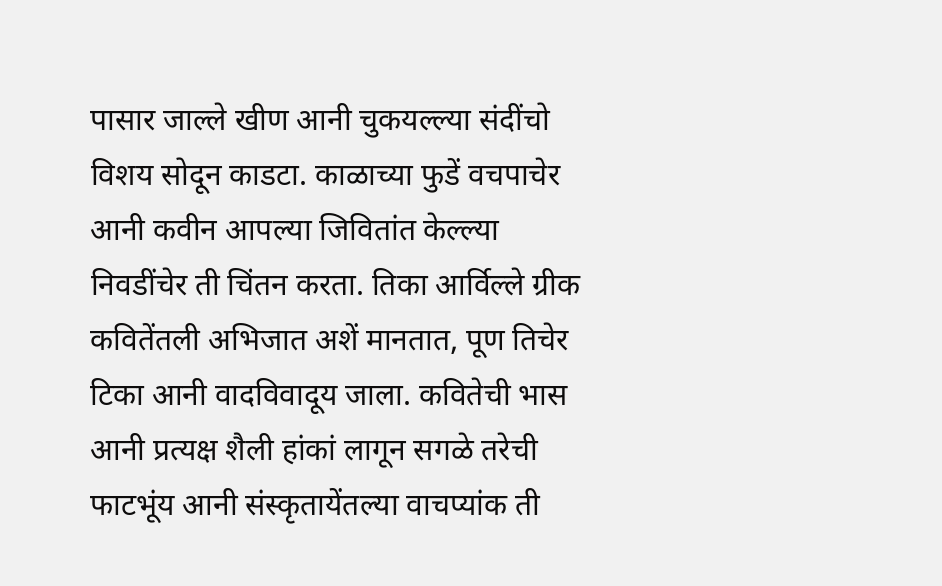पासार जाल्ले खीण आनी चुकयल्ल्या संदींचो विशय सोदून काडटा. काळाच्या फुडें वचपाचेर आनी कवीन आपल्या जिवितांत केल्ल्या निवडींचेर ती चिंतन करता. तिका आर्विल्ले ग्रीक कवितेंतली अभिजात अशें मानतात, पूण तिचेर टिका आनी वादविवादूय जाला. कवितेची भास आनी प्रत्यक्ष शैली हांकां लागून सगळे तरेची फाटभूंय आनी संस्कृतायेंतल्या वाचप्यांक ती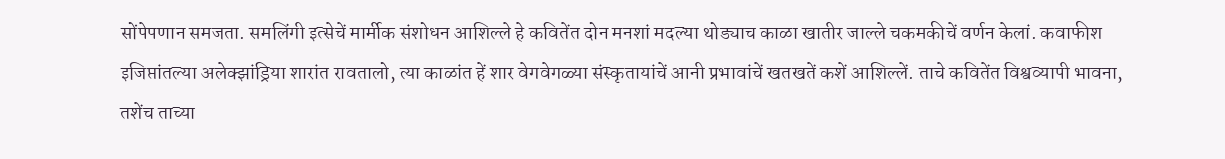सोंपेपणान समजता. समलिंगी इत्सेचें मार्मीक संशोधन आशिल्ले हे कवितेंत दोन मनशां मदल्या थोड्याच काळा खातीर जाल्ले चकमकीचें वर्णन केलां. कवाफीश इजिप्तांतल्या अलेक्झांड्रिया शारांत रावतालो, त्या काळांत हें शार वेगवेगळ्या संस्कृतायांचें आनी प्रभावांचें खतखतें कशें आशिल्लें. ताचे कवितेंत विश्वव्यापी भावना, तशेंच ताच्या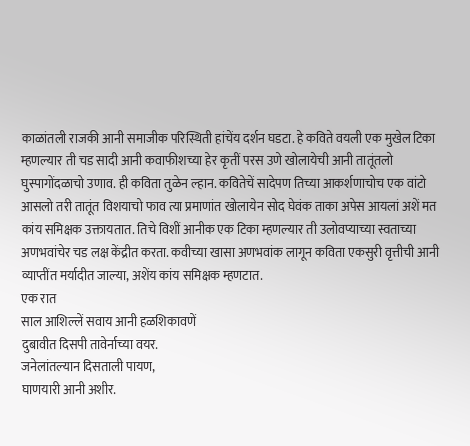काळांतली राजकी आनी समाजीक परिस्थिती हांचेंय दर्शन घडटा. हे कविते वयली एक मुखेल टिका म्हणल्यार ती चड सादी आनी कवाफीशच्या हेर कृतीं परस उणे खोलायेची आनी तातूंतलो घुस्पागोंदळाचो उणाव. ही कविता तुळेन ल्हान. कवितेचें सादेपण तिच्या आकर्शणाचोच एक वांटो आसलो तरी तातूंत विशयाचो फाव त्या प्रमाणांत खोलायेन सोद घेवंक ताका अपेस आयलां अशें मत कांय समिक्षक उक्तायतात. तिचे विशीं आनीक एक टिका म्हणल्यार ती उलोवप्याच्या स्वताच्या अणभवांचेर चड लक्ष केंद्रीत करता. कवीच्या खासा अणभवांक लागून कविता एकसुरी वृत्तीची आनी व्याप्तींत मर्यादीत जाल्या, अशेंय कांय समिक्षक म्हणटात.
एक रात
साल आशिल्लें सवाय आनी हळशिकावणें
दुबावीत दिसपी तावेर्नाच्या वयर.
जनेलांतल्यान दिसताली पायण,
घाणयारी आनी अशीर.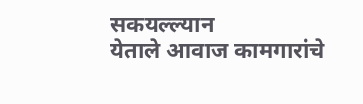सकयल्ल्यान
येताले आवाज कामगारांचे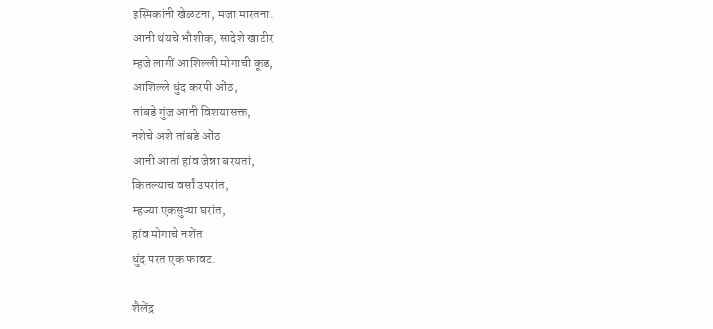इस्पिकांनी खेळटना, मजा मारतना.
आनी थंयचे भौशीक, सादेशे खाटीर
म्हजे लागीं आशिल्ली मोगाची कूड,
आशिल्ले धुंद करपी ओंठ,
तांबडे गुंज आनी विशयासक्त,
नशेचे अशे तांबडे ओंठ
आनी आतां हांव जेन्ना बरयतां,
कितल्याच वर्सां उपरांत,
म्हज्या एकसुऱ्या घरांत,
हांव मोगाचे नशेंत
धुंद परत एक फावट.

शैलेंद्र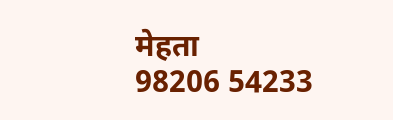मेहता
98206 54233